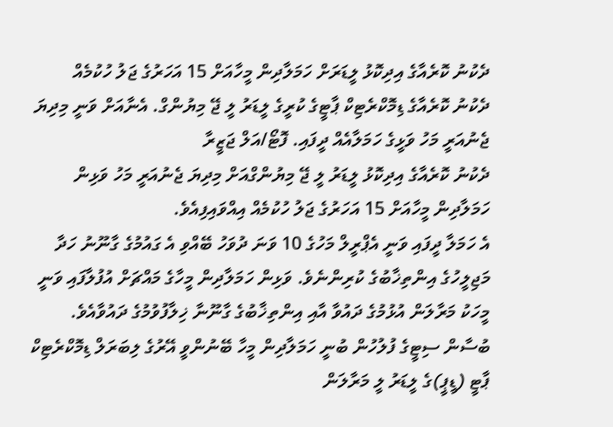ދެކުނު ކޮރެއާގެ އިދިކޮޅު ލީޑަރަށް ހަމަލާދިން މީހާއަށް 15 އަހަރުގެ ޖަލު ހުކުމެއް
ދެކުނު ކޮރެއާގެ ޑިމޮކްރެޓިކް ޕާޓީގެ ކުރީގެ ލީޑަރު ލީ ޖޭ މިޔުންގް. އެނާއަށް ވަނީ މިދިޔަ ޖެނުއަރީ މަހު ވަޅީގެ ހަމަލާއެއް ދީފައި. ފޮޓޯ/އަލް ޖަޒީރާ
ދެކުނު ކޮރެއާގެ އިދިކޮޅު ލީޑަރު ލީ ޖޭ މިޔުންގްއަށް މިދިޔަ ޖެނުއަރީ މަހު ވަޅިން ހަމަލާދިން މީހާއަށް 15 އަހަރުގެ ޖަލު ހުކުމެއް އިއްވައިފިއެވެ.
އެ ހަމަލާ ދީފައި ވަނީ އެޕްރީލް މަހުގެ 10 ވަނަ ދުވަހު ބޭއްވި އެ ގައުމުގެ ގާނޫނު ހަދާ މަޖިލީހުގެ އިންތިޚާބުގެ ކުރިންނެވެ. ވަޅިން ހަމަލާދިން މީހާގެ މައްޗަށް އުފުލާފައި ވަނީ މީހަކު މަރާލަން އުޅުމުގެ ދައުވާ އާއި އިންތިޚާބުގެ ގާނޫނާ ޚިލާފުވުމުގެ ދައުވާއެވެ.
ބުސާން ސިޓީގެ ފުލުހުން ބުނީ ހަމަލާދިން މީހާ ބޭނުންވީ އޭރުގެ ލިބަރަލް ޑިމޮކްރެޓިކް ޕާޓީ (ޑީޕީ)ގެ ލީޑަރު ލީ މަރާލަން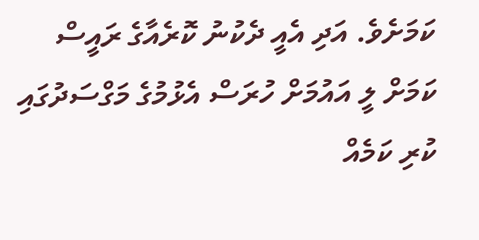ކަމަށެވެ. އަދި އެއީ ދެކުނު ކޮރެއާގެ ރައީސް ކަމަށް ލީ އައުމަށް ހުރަސް އެޅުމުގެ މަގްސަދުގައި ކުރި ކަމެއް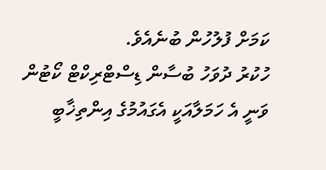ކަމަށް ފުލުހުން ބުނެއެވެ.
ހުކުރު ދުވަހު ބުސާން ޑިސްޓްރިކްޓް ކޯޓުން ވަނީ އެ ހަމަލާއަކީ އެގައުމުގެ އިންތިޚާބީ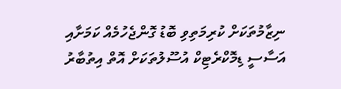ނިޒާމުތަކަށް ކުރިމަތިވި ބޮޑު ގޮންޖެހުމެއް ކަމަށާއި އަސާސީ ޑިމޮކްރެޓިކް އުސޫލުތަކަށް އޮތް އިތުބާރު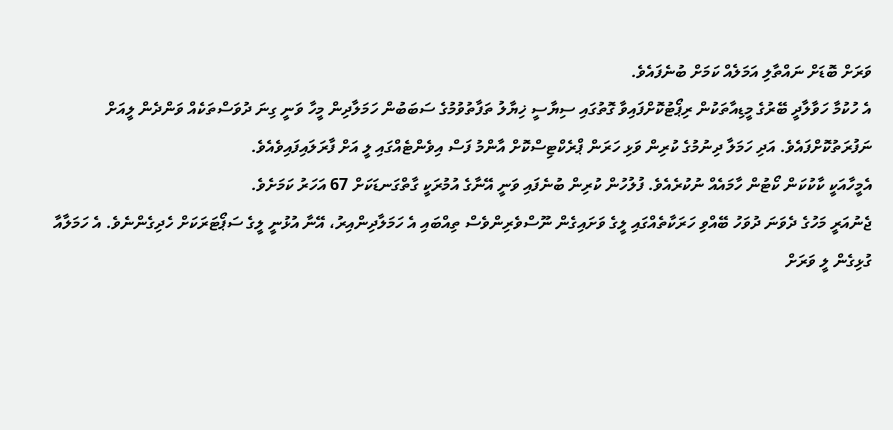ވަރަށް ބޮޑަށް ނައްތާލި އަމަލެއް ކަމަށް ބުނެފައެވެ.
އެ ހުކުމާ ހަވާލާދީ ބޭރުގެ މީޑިއާތަކުން ރިޕޯޓުކޮށްފައިވާ ގޮތުގައި ސިޔާސީ ޚިޔާލު ތަފާތުވުމުގެ ސަބަބުން ހަމަލާދިން މީހާ ވަނީ ގިނަ ދުވަސްތަކެއް ވަންދެން ލީއަށް ނަފުރަތުކޮށްފައެވެ. އަދި ހަމަލާ ދިނުމުގެ ކުރިން ވަޅި ހަރަން ޕްރެކްޓިސްކޮށް އާންމު ފަސް އިވެންޓެއްގައި ލީ އަށް ފާރަލައިފައިވެއެވެ.
އެމީހާއަކީ ކާކުކަން ކޯޓުން ހާމައެއް ނުކުރެއެވެ. ފުލުހުން ކުރިން ބުނެފައި ވަނީ އޭނާގެ އުމުރަކީ ގާތްގަނޑަކަށް 67 އަހަރު ކަމަށެވެ.
ޖެނުއަރީ މަހުގެ ދެވަނަ ދުވަހު ބޭއްވި ހަރަކާތެއްގައި ލީގެ ވަށައިގެން ނޫސްވެރިންވެސް ތިއްބައި އެ ހަމަލާދިންއިރު، އޭނާ އުޅުނީ ލީގެ ސަޕޯޓަރަކަށް ހެދިގެންނެވެ. އެ ހަމަލާއާ ގުޅިގެން ލީ ވަރަށް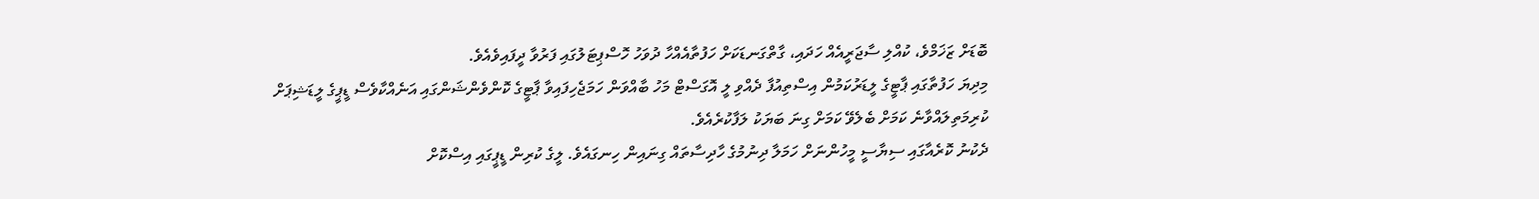ބޮޑަށް ޒަޚަމްވެ، ކުއްލި ސާޖަރީއެއް ހަދައި، ގާތްގަނޑަކަށް ހަފުތާއެއްހާ ދުވަހު ހޮސްޕިޓަލުގައި ފަރުވާ ދީފައިވެއެވެ.
މިދިޔަ ހަފުތާގައި ޕާޓީގެ ލީޑަރުކަމުން އިސްތިއުފާ ދެއްވި ލީ އޮގަސްޓް މަހު ބާއްވަން ހަމަޖެހިފައިވާ ޕާޓީގެ ކޮންވެންޝަންގައި އަނެއްކާވެސް ޑީޕީގެ ލީޑަޝިޕަށް ކުރިމަތިލައްވާނެ ކަމަށް ބެލެވޭ ކަމަށް ގިނަ ބަޔަކު ލަފާކުރެއެވެ.
ދެކުނު ކޮރެއާގައި ސިޔާސީ މީހުންނަށް ހަމަލާ ދިނުމުގެ ހާދިސާތައް ގިނައިން ހިނގައެވެ. ލީގެ ކުރިން ޑީޕީގައި އިސްކޮށް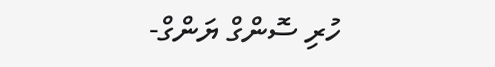ހުރި ސޮންގް ޔަންގް-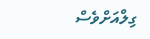ގިލްއަށްވެސް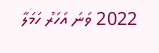2022 ވަނަ އަހަރު ހަމަލާ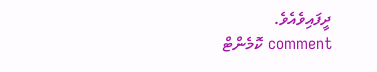ދީފައިވެއެވެ.
comment ކޮމެންޓް